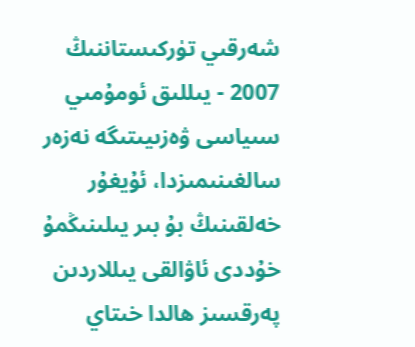شەرقىي تۈركىستاننىڭ 2007 - يىللىق ئومۇمىي سىياسى ۋەزىيىتىگە نەزەر سالغىنىمىزدا، ئۇيغۇر خەلقىنىڭ بۇ بىر يىلىنىڭمۇ خۇددى ئاۋالقى يىللاردىن پەرقسىز ھالدا خىتاي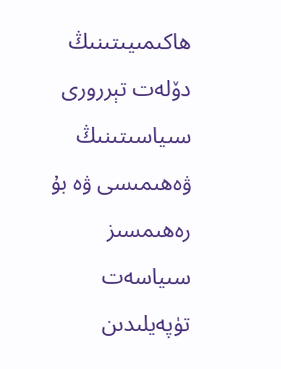ھاكىمىيىتىنىڭ دۆلەت تېررورى سىياسىتىنىڭ ۋەھىمىسى ۋە بۇ رەھىمسىز سىياسەت تۈپەيلىدىن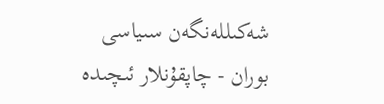شەكىللەنگەن سىياسى بوران - چاپقۇنلار ئىچىدە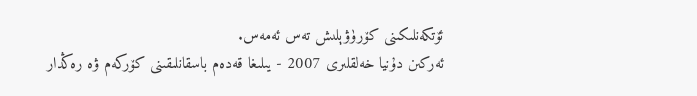ئۆتكەنلىكىنى كۆرۈۋېلىش تەس ئەمەس.
ئەركىن دۇنيا خەلقلىرى 2007 - يىلىغا قەدەم باسقانلىقىنى كۆركەم ۋە رەڭدار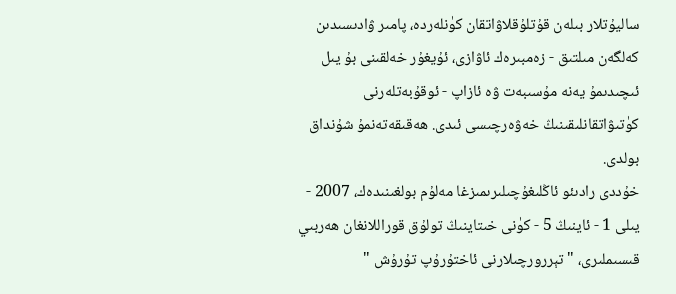ساليۇتلار بىلەن قۇتلۇقلاۋاتقان كۈنلەردە، پامىر ۋادىسىدىن كەلگەن مىلتىق - زەمبىرەك ئاۋازى، ئۇيغۇر خەلقىنى بۇ يىل ئىچىدىمۇ يەنە مۇسىبەت ۋە ئازاپ - ئوقۇبەتلەرنى كۈتىۋاتقانلىقىنىڭ خەۋەرچىسى ئىدى. ھەقىقەتەنمۇ شۇنداق بولدى.
خۇددى رادىئو ئاڭلىغۇچىلىرىمىزغا مەلۇم بولغىنىدەك، 2007 - يىلى 1 - ئاينىڭ 5 - كۈنى خىتاينىڭ تولۇق قوراللانغان ھەربىي قىسىملىرى، " تېررورچىلارنى ئاختۇرۇپ تۇرۇش "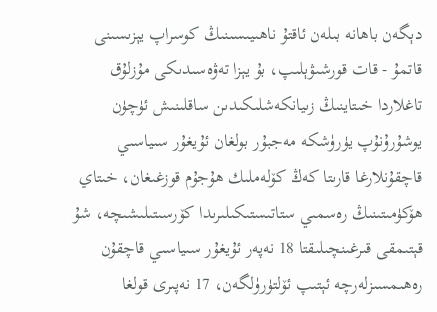دېگەن باھانە بىلەن ئاقتۇ ناھىيىسىنىڭ كوسراپ يېزىسىنى قاتمۇ - قات قورشىۋېلىپ، بۇ يېزا تەۋەسىدىكى مۇزلۇق تاغلاردا خىتاينىڭ زىيانكەشلىكىدىن ساقلىنىش ئۈچۈن يوشۇرۇنۇپ يۈرۈشكە مەجبۇر بولغان ئۇيغۇر سىياسىي قاچقۇنلارغا قارىتا كەڭ كۆلەملىك ھۇجۇم قوزغىغان، خىتاي ھۆكۈمىتىنىڭ رەسمىي ستاتىستىكىلىرىدا كۆرسىتىلىشىچە، شۇ قېتىمقى قىرغىنچىلىقتا 18 نەپەر ئۇيغۇر سىياسىي قاچقۇن رەھىمسىزلەرچە ئېتىپ ئۆلتۈرۈلگەن، 17 نەپىرى قولغا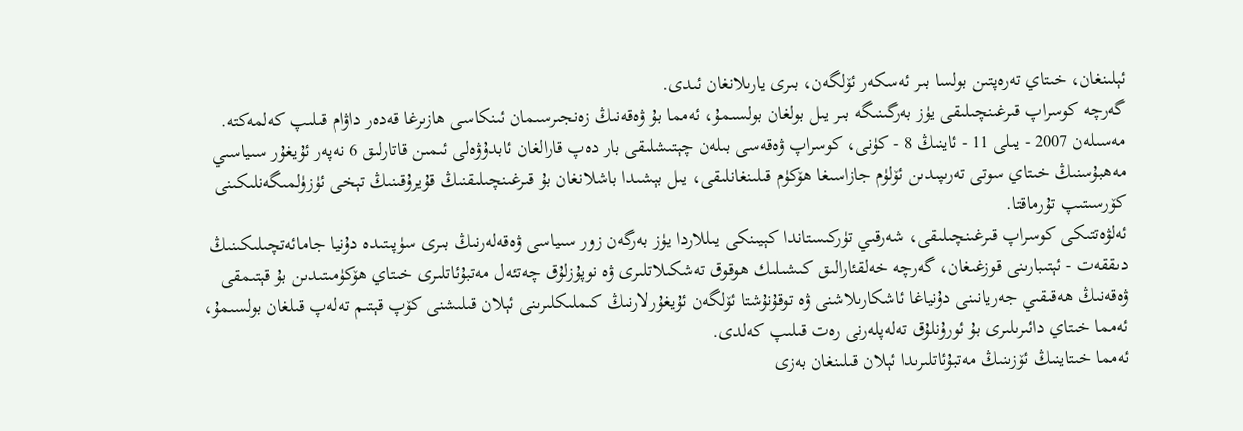ئېلىنغان، خىتاي تەرەپتىن بولسا بىر ئەسكەر ئۆلگەن، بىرى يارىلانغان ئىدى.
گەرچە كوسراپ قىرغىنچىلىقى يۈز بەرگىنىگە بىر يىل بولغان بولسىمۇ، ئەمما بۇ ۋەقەنىڭ زەنجىرسىمان ئىنكاسى ھازىرغا قەدەر داۋام قىلىپ كەلمەكتە. مەسىلەن 2007 - يىلى 11 - ئاينىڭ 8 - كۈنى، كوسراپ ۋەقەسى بىلەن چېتىشلىقى بار دەپ قارالغان ئابدۇۋەلى ئىمىن قاتارلىق 6 نەپەر ئۇيغۇر سىياسىي مەھبۇسنىڭ خىتاي سوتى تەرىپىدىن ئۆلۈم جازاسىغا ھۆكۈم قىلىنغانلىقى، يىل بېشىدا باشلانغان بۇ قىرغىنچىلىقنىڭ قۇيرۇقىنىڭ تېخى ئۈزۈلمىگەنلىكىنى كۆرسىتىپ تۇرماقتا.
ئەلۋەتتىكى كوسراپ قىرغىنچىلىقى، شەرقىي تۈركىستاندا كېيىنكى يىللاردا يۈز بەرگەن زور سىياسى ۋەقەلەرنىڭ بىرى سۈپىتىدە دۇنيا جامائەتچىلىكىنىڭ دىققەت - ئېتىبارىنى قوزغىغان، گەرچە خەلقئارالىق كىشىلىك ھوقوق تەشكىلاتلىرى ۋە نوپۇزلۇق چەتئەل مەتبۇئاتلىرى خىتاي ھۆكۈمىتىدىن بۇ قېتىمقى ۋەقەنىڭ ھەقىقىي جەريانىنى دۇنياغا ئاشكارىلاشنى ۋە توقۇنۇشتا ئۆلگەن ئۇيغۇرلارنىڭ كىملىكلىرىنى ئېلان قىلىشنى كۆپ قېتىم تەلەپ قىلغان بولسىمۇ، ئەمما خىتاي دائىرىلىرى بۇ ئورۇنلۇق تەلەپلەرنى رەت قىلىپ كەلدى.
ئەمما خىتاينىڭ ئۆزىنىڭ مەتبۇئاتلىرىدا ئېلان قىلىنغان بەزى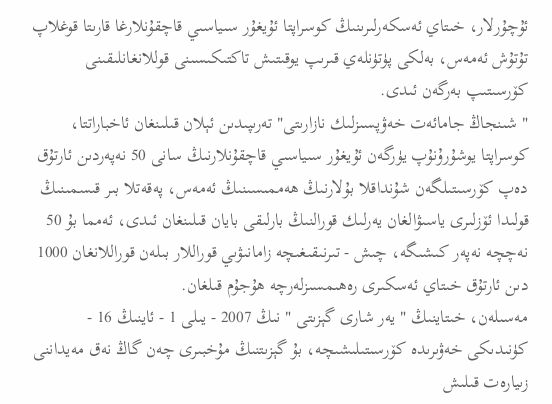ئۇچۇرلار، خىتاي ئەسكەرلىرىنىڭ كوسراپتا ئۇيغۇر سىياسىي قاچقۇنلارغا قارىتا قوغلاپ تۇتۇش ئەمەس، بەلكى پۈتۈنلەي قىرىپ يوقىتىش تاكتىكىسىنى قوللانغانلىقىنى كۆرسىتىپ بەرگەن ئىدى.
" شىنجاڭ جامائەت خەۋپسىزلىك نازارىتى" تەرىپىدىن ئېلان قىلىنغان ئاخباراتتا، كوسراپتا يوشۇرۇنۇپ يۈرگەن ئۇيغۇر سىياسىي قاچقۇنلارنىڭ سانى 50 نەپەردىن ئارتۇق دەپ كۆرسىتىلگەن شۇنداقلا بۇلارنىڭ ھەممىسىنىڭ ئەمەس، پەقەتلا بىر قىسمىنىڭ قولىدا ئۆزلىرى ياسىۋالغان يەرلىك قورالنىڭ بارلىقى بايان قىلىنغان ئىدى، ئەمما بۇ 50 نەچچە نەپەر كىشىگە، چىش - تىرنىقىغىچە زامانىۋىي قوراللار بىلەن قوراللانغان 1000 دىن ئارتۇق خىتاي ئەسكىرى رەھىمسىزلەرچە ھۇجۇم قىلغان.
مەسىلەن، خىتاينىڭ " يەر شارى گېزىتى " نىڭ 2007 - يىلى 1 - ئاينىڭ 16 - كۈنىدىكى خەۋىرىدە كۆرسىتىلىشىچە، بۇ گېزىتنىڭ مۇخبىرى چەن گاڭ نەق مەيداننى زىيارەت قىلىش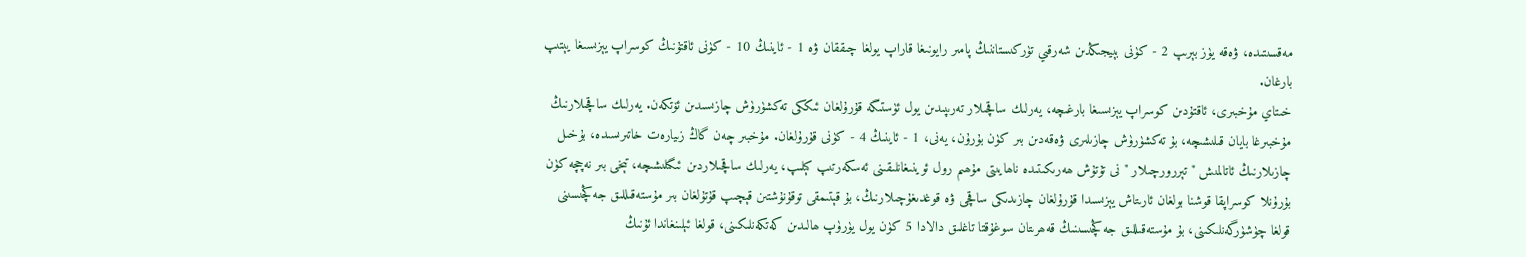مەقسىتىدە، ۋەقە يۈز بېرىپ 2 - كۈنى بېيجىڭدىن شەرقىي تۈركىستاننىڭ پامىر رايونىغا قاراپ يولغا چىققان ۋە 1 - ئاينىڭ 10 - كۈنى ئاقتۇنىڭ كوسراپ يېزىسىغا يېتىپ بارغان.
خىتاي مۇخبىرى، ئاقتۇدىن كوسراپ يېزىسىغا بارغىچە، يەرلىك ساقچىلار تەرىپىدىن يول ئۈستىگە قۇرۇلغان ئىككى تەكشۈرۈش چازىسىدىن ئۆتكەن. يەرلىك ساقچىلارنىڭ مۇخبىرغا بايان قىلىشىچە، بۇ تەكشۈرۈش چازىلىرى ۋەقەدىن بىر كۈن بۇرۇن، يەنى، 1 - ئاينىڭ 4 - كۈنى قۇرۇلغان. مۇخبىر چەن گاڭ زىيارەت خاتىرىسىدە، بۇخىل چازىلارنىڭ ئاتالمىش " تېررورچىلار " نى تۇتۇش ھەرىكىتىدە ناھايىتى مۇھىم رول ئوينىغانلىقىنى ئەسكەرتىپ كېلىپ، يەرلىك ساقچىلاردىن ئىگىلىشىچە، تېخى بىر نەچچە كۈن بۇرۇنلا كوسراپقا قوشنا بولغان ئارىتاش يېزىسىدا قۇرۇلغان چازىدىكى ساقچى ۋە قوغدىغۇچىلارنىڭ، بۇ قېتىمقى توقۇنۇشتىن قېچىپ قۇتۇلغان بىر مۇستەقىللىق جەڭچىسىنى قولغا چۈشۈرگەنلىكىنى، بۇ مۇستەقىللىق جەڭچىسىنىڭ قەھرىتان سوغۇقتا تاغلىق دالادا 5 كۈن يول يۈرۈپ ھالىدىن كەتكەنلىكىنى، قولغا ئېلىنغاندا ئۇنىڭ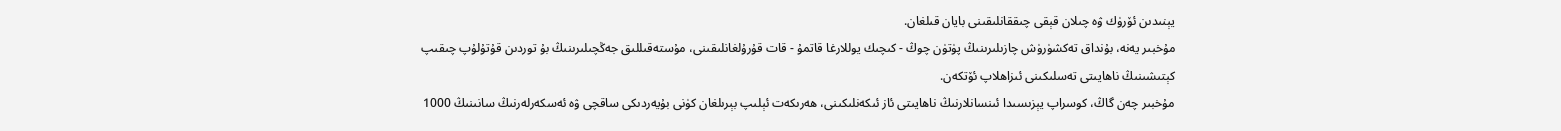يېنىدىن ئۆرۈك ۋە چىلان قېقى چىققانلىقىنى بايان قىلغان.
مۇخبىر يەنە، بۇنداق تەكشۈرۈش چازىلىرىنىڭ پۈتۈن چوڭ - كىچىك يوللارغا قاتمۇ - قات قۇرۇلغانلىقىنى، مۇستەقىللىق جەڭچىلىرىنىڭ بۇ توردىن قۇتۇلۇپ چىقىپ كېتىشىنىڭ ناھايىتى تەسلىكىنى ئىزاھلاپ ئۆتكەن.
مۇخبىر چەن گاڭ، كوسراپ يېزىسىدا ئىنسانلارنىڭ ناھايىتى ئاز ئىكەنلىكىنى، ھەرىكەت ئېلىپ بېرىلغان كۈنى بۇيەردىكى ساقچى ۋە ئەسكەرلەرنىڭ سانىنىڭ 1000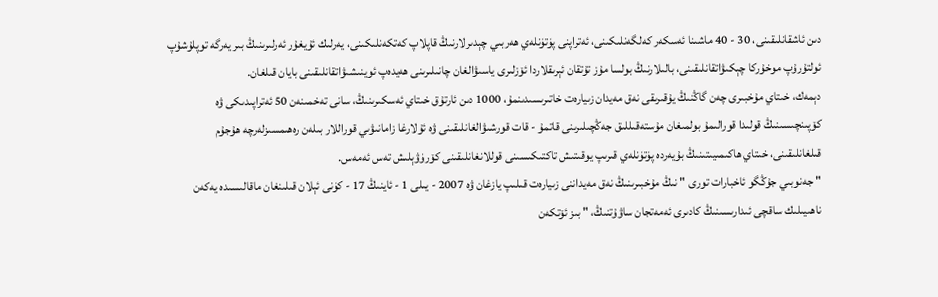دىن ئاشقانلىقىنى، 30 - 40 ماشىنا ئەسكەر كەلگەنلىكىنى، ئەتراپنى پۈتۈنلەي ھەربىي چېدىرلارنىڭ قاپلاپ كەتكەنلىكىنى، يەرلىك ئۇيغۇر ئەرلىرىنىڭ بىر يەرگە توپلۇشۇپ ئولتۇرۇپ موخۇركا چېكىۋاتقانلىقىنى، بالىلارنىڭ بولسا مۇز تۇتقان ئېرىقلاردا ئۆزلىرى ياسىۋالغان چانىلىرىنى ھەيدەپ ئوينىشىۋاتقانلىقىنى بايان قىلغان.
دېمەك، خىتاي مۇخبىرى چەن گاڭنىڭ يۇقىرىقى نەق مەيدان زىيارەت خاتىرىسىدىنمۇ، 1000 دىن ئارتۇق خىتاي ئەسكىرىنىڭ، سانى تەخمىنەن 50 ئەتراپىدىكى ۋە كۆپىنچىسىنىڭ قولىدا قورالىمۇ بولمىغان مۇستەقىللىق جەڭچىلىرىنى قاتمۇ - قات قورشىۋالغانلىقىنى ۋە ئۇلارغا زامانىۋىي قوراللار بىلەن رەھىمسىزلەرچە ھۇجۇم قىلغانلىقىنى، خىتاي ھاكىمىيىتىنىڭ بۇيەردە پۈتۈنلەي قىرىپ يوقىتىش تاكتىكىسىنى قوللانغانلىقىنى كۆرۈۋېلىش تەس ئەمەس.
" جەنوبىي جۇڭگو ئاخبارات تورى " نىڭ مۇخبىرىنىڭ نەق مەيداننى زىيارەت قىلىپ يازغان ۋە 2007 - يىلى 1 - ئاينىڭ 17 - كۈنى ئېلان قىلىنغان ماقالىسىدە يەكەن ناھىيىلىك ساقچى ئىدارىسىنىڭ كادىرى ئەمەتجان ساۋۇتنىڭ، " بىز ئۆتكەن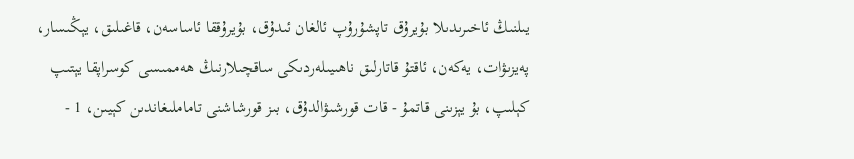يىلنىڭ ئاخىرىدىلا بۇيرۇق تاپشۇرۇپ ئالغان ئىدۇق، بۇيرۇققا ئاساسەن، قاغىلىق، يېڭىسار، پەيزىۋات، يەكەن، ئاقتۇ قاتارلىق ناھىيىلەردىكى ساقچىلارنىڭ ھەممىسى كوسراپقا يېتىپ كېلىپ، بۇ يېزىنى قاتمۇ - قات قورشىۋالدۇق، بىز قورشاشنى تاماملىغاندىن كېيىن، 1 -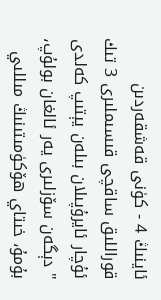ئاينىڭ 4 - كۈنى قەشقەردىن قوراللىق ساقچى قىسىملىرى 3 تىك ئۇچار ئايرۇپىلان بىلەن يېتىپ كەلدى " دېگەن سۆزلىرى يەر ئالغان بولۇپ، بۇمۇ، خىتاي ھۆكۈمىتىنىڭ مىللىي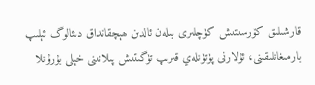قارشىلىق كۆرسىتىش كۈچلىرى بىلەن ئالدىن ھېچقانداق دىئالوگ ئېلىپ بارمىغانلىقىنى، ئۇلارنى پۈتۈنلەي قىرىپ تۈگىتىش پىلانىنى خېلى بۇرۇنلا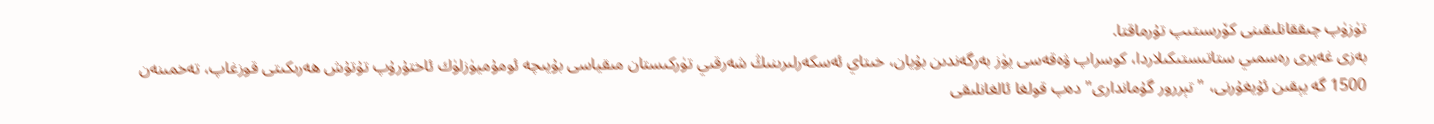تۈزۈپ چىققانلىقىنى كۆرسىتىپ تۇرماقتا.
بەزى غەيرى رەسمىي ستاتىستىكىلاردا، كوسراپ ۋەقەسى يۈز بەرگەندىن بۇيان، خىتاي ئەسكەرلىرىنىڭ شەرقىي تۈركىستان مىقياسى بۇيىچە ئومۇميۈزلۈك ئاختۇرۇپ تۇتۇش ھەرىكىتى قوزغاپ، تەخمىنەن 1500 گە يېقىن ئۇيغۇرنى، " تېررور گۇماندارى" دەپ قولغا ئالغانلىقى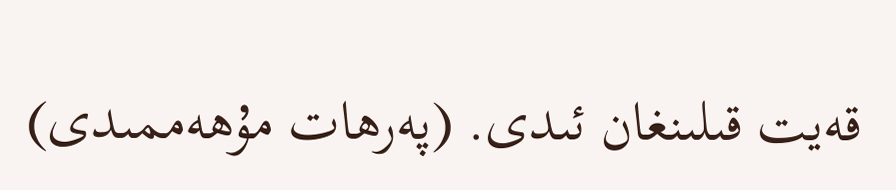قەيت قىلىنغان ئىدى. (پەرھات مۇھەممىدى)